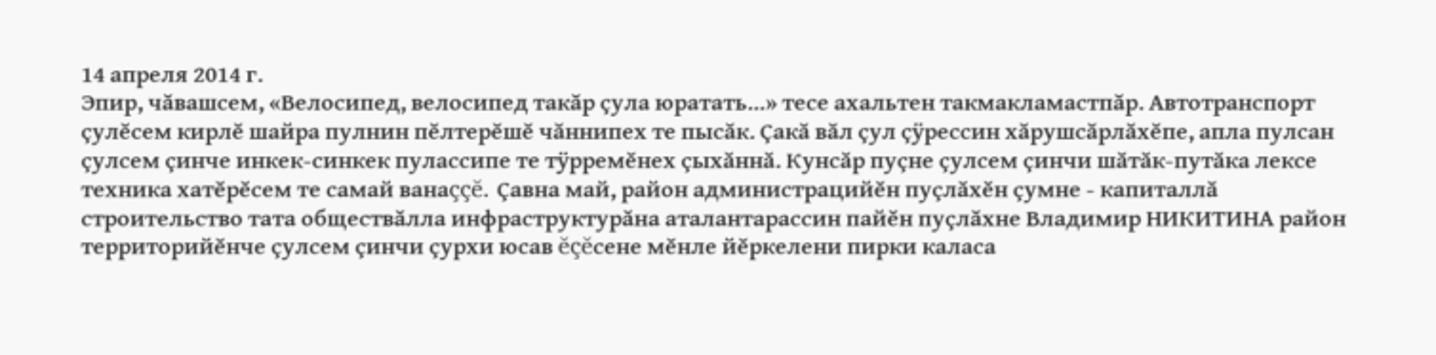14 апреля 2014 г.
Эпир, чăвашсем, «Велосипед, велосипед такăр çула юратать...» тесе ахальтен такмакламастпăр. Автотранспорт çулĕсем кирлĕ шайра пулнин пĕлтерĕшĕ чăннипех те пысăк. Çакă вăл çул çÿрессин хăрушсăрлăхĕпе, апла пулсан çулсем çинче инкек-синкек пулассипе те тÿрремĕнех çыхăннă. Кунсăр пуçне çулсем çинчи шăтăк-путăка лексе техника хатĕрĕсем те самай ванаççĕ. Çавна май, район администрацийĕн пуçлăхĕн çумне - капиталлă строительство тата обществăлла инфраструктурăна аталантарассин пайĕн пуçлăхне Владимир НИКИТИНА район территорийĕнче çулсем çинчи çурхи юсав ĕçĕсене мĕнле йĕркелени пирки каласа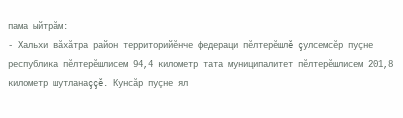пама ыйтрăм:
- Хальхи вăхăтра район территорийĕнче федераци пĕлтерĕшлĕ çулсемсĕр пуçне республика пĕлтерĕшлисем 94,4 километр тата муниципалитет пĕлтерĕшлисем 201,8 километр шутланаççĕ. Кунсăр пуçне ял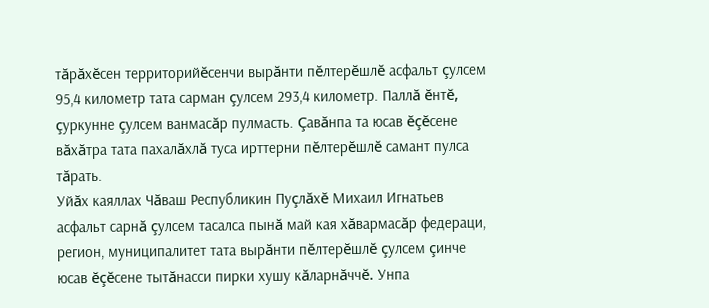тăрăхĕсен территорийĕсенчи вырăнти пĕлтерĕшлĕ асфальт çулсем 95,4 километр тата сарман çулсем 293,4 километр. Паллă ĕнтĕ, çуркунне çулсем ванмасăр пулмасть. Çавăнпа та юсав ĕçĕсене вăхăтра тата пахалăхлă туса ирттерни пĕлтерĕшлĕ самант пулса тăрать.
Уйăх каяллах Чăваш Республикин Пуçлăхĕ Михаил Игнатьев асфальт сарнă çулсем тасалса пынă май кая хăвармасăр федераци, регион, муниципалитет тата вырăнти пĕлтерĕшлĕ çулсем çинче юсав ĕçĕсене тытăнасси пирки хушу кăларнăччĕ. Унпа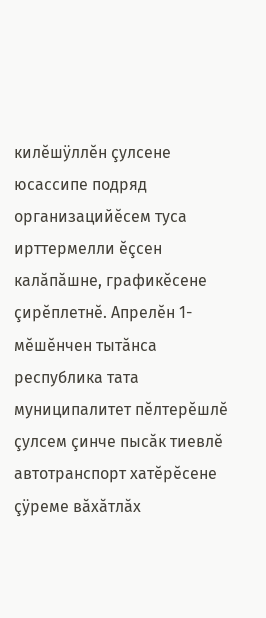килĕшÿллĕн çулсене юсассипе подряд организацийĕсем туса ирттермелли ĕçсен калăпăшне, графикĕсене çирĕплетнĕ. Апрелĕн 1-мĕшĕнчен тытăнса республика тата муниципалитет пĕлтерĕшлĕ çулсем çинче пысăк тиевлĕ автотранспорт хатĕрĕсене çÿреме вăхăтлăх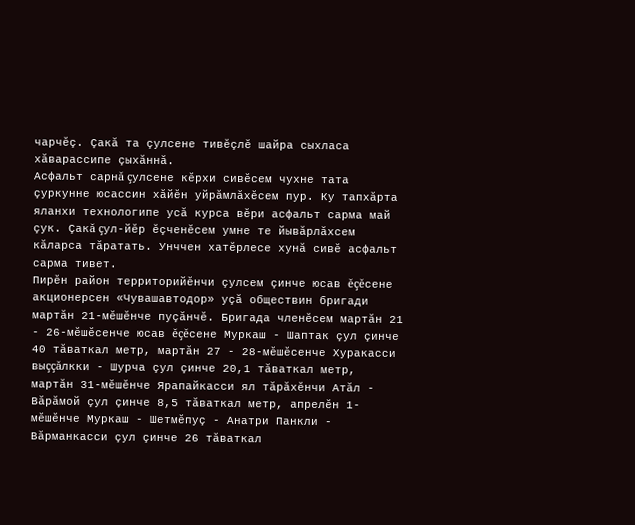чарчĕç. Çакă та çулсене тивĕçлĕ шайра сыхласа хăварассипе çыхăннă.
Асфальт сарнă çулсене кĕрхи сивĕсем чухне тата çуркунне юсассин хăйĕн уйрăмлăхĕсем пур. Ку тапхăрта яланхи технологипе усă курса вĕри асфальт сарма май çук. Çакă çул-йĕр ĕçченĕсем умне те йывăрлăхсем кăларса тăратать. Унччен хатĕрлесе хунă сивĕ асфальт сарма тивет.
Пирĕн район территорийĕнчи çулсем çинче юсав ĕçĕсене акционерсен «Чувашавтодор» уçă обществин бригади мартăн 21-мĕшĕнче пуçăнчĕ. Бригада членĕсем мартăн 21 - 26-мĕшĕсенче юсав ĕçĕсене Муркаш - Шаптак çул çинче 40 тăваткал метр, мартăн 27 - 28-мĕшĕсенче Хуракасси выççăлкки - Шурча çул çинче 20,1 тăваткал метр, мартăн 31-мĕшĕнче Ярапайкасси ял тăрăхĕнчи Атăл - Вăрăмой çул çинче 8,5 тăваткал метр, апрелĕн 1-мĕшĕнче Муркаш - Шетмĕпуç - Анатри Панкли - Вăрманкасси çул çинче 26 тăваткал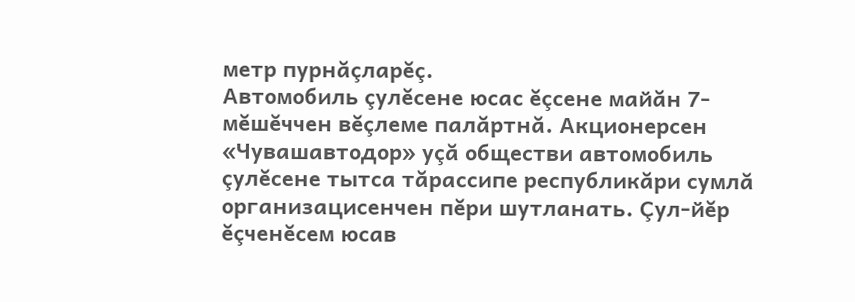метр пурнăçларĕç.
Автомобиль çулĕсене юсас ĕçсене майăн 7-мĕшĕччен вĕçлеме палăртнă. Акционерсен «Чувашавтодор» уçă обществи автомобиль çулĕсене тытса тăрассипе республикăри сумлă организацисенчен пĕри шутланать. Çул-йĕр ĕçченĕсем юсав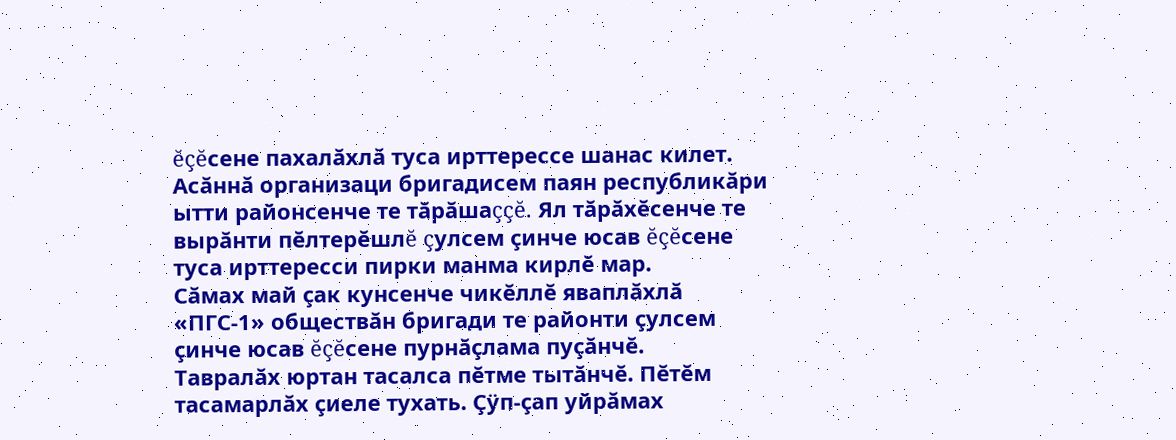ĕçĕсене пахалăхлă туса ирттерессе шанас килет. Асăннă организаци бригадисем паян республикăри ытти районсенче те тăрăшаççĕ. Ял тăрăхĕсенче те вырăнти пĕлтерĕшлĕ çулсем çинче юсав ĕçĕсене туса ирттересси пирки манма кирлĕ мар.
Сăмах май çак кунсенче чикĕллĕ яваплăхлă «ПГС-1» обществăн бригади те районти çулсем çинче юсав ĕçĕсене пурнăçлама пуçăнчĕ.
Тавралăх юртан тасалса пĕтме тытăнчĕ. Пĕтĕм тасамарлăх çиеле тухать. Çÿп-çап уйрăмах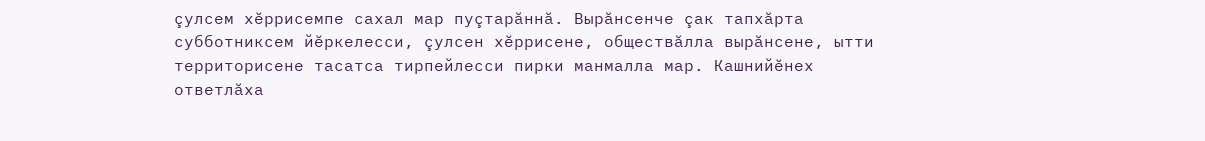çулсем хĕррисемпе сахал мар пуçтарăннă. Вырăнсенче çак тапхăрта субботниксем йĕркелесси, çулсен хĕррисене, обществăлла вырăнсене, ытти территорисене тасатса тирпейлесси пирки манмалла мар. Кашнийĕнех ответлăха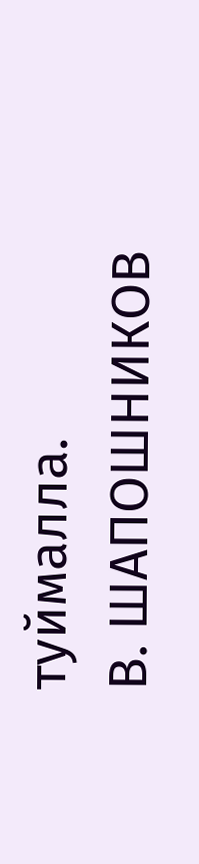туймалла.
В. ШАПОШНИКОВ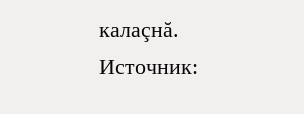калаçнă.
Источник: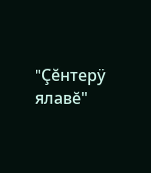"Çĕнтерÿ ялавĕ"